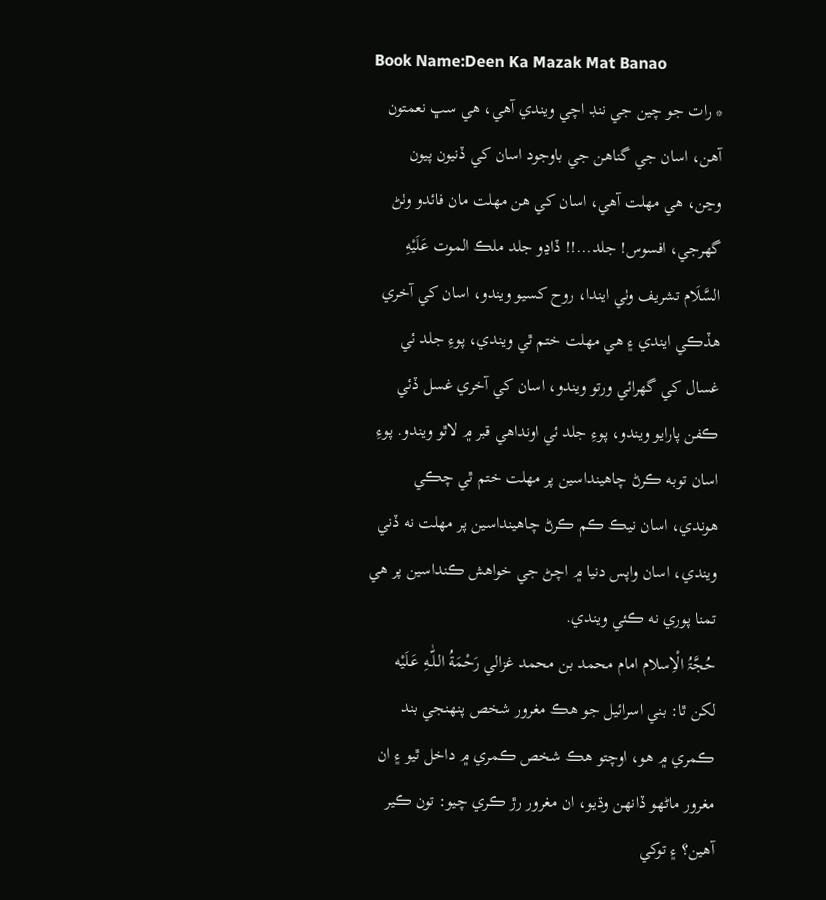Book Name:Deen Ka Mazak Mat Banao
* رات جو چين جي ننڊ اچي ويندي آهي، هي سڀ نعمتون آهن، اسان جي گناهن جي باوجود اسان کي ڏنيون پيون وڃن، هي مهلت آهي، اسان کي هن مهلت مان فائدو وٺڻ گهرجي، افسوس! جلد...!! ڏاڍو جلد ملڪ الموت عَلَیْهِ السَّلَام تشريف وٺي ايندا، روح کسيو ويندو، اسان کي آخري هڏڪي ايندي ۽ هي مهلت ختم ٿي ويندي، پوءِ جلد ئي غسال کي گهرائي ورتو ويندو، اسان کي آخري غسل ڏئي ڪفن پارايو ويندو، پوءِ جلد ئي اونداهي قبر ۾ لاٿو ويندو. پوءِ اسان توبه ڪرڻ چاهينداسين پر مهلت ختم ٿي چڪي هوندي، اسان نيڪ ڪم ڪرڻ چاهينداسين پر مهلت نه ڏني ويندي، اسان واپس دنيا ۾ اچڻ جي خواهش ڪنداسين پر هي تمنا پوري نه ڪئي ويندي.
حُجَّۃُ الْاِسلام امام محمد بن محمد غزالي رَحْمَةُ الـلّٰـهِ عَـلَيْه لکن ٿا: بني اسرائيل جو هڪ مغرور شخص پنهنجي بند ڪمري ۾ هو، اوچتو هڪ شخص ڪمري ۾ داخل ٿيو ۽ ان مغرور ماڻهو ڏانهن وڌيو، ان مغرور رڙ ڪري چيو: تون ڪير آهين؟ ۽ توکي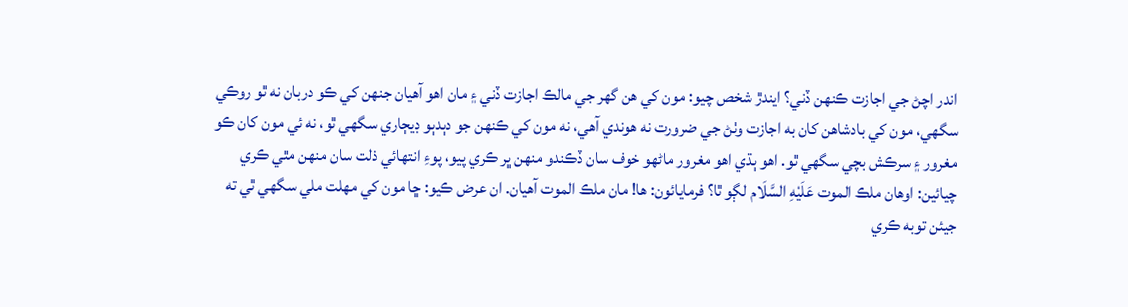اندر اچڻ جي اجازت ڪنهن ڏني؟ ايندڙ شخص چيو: مون کي هن گهر جي مالڪ اجازت ڏني ۽ مان اهو آهيان جنهن کي ڪو دربان نه ٿو روڪي سگهي، مون کي بادشاهن کان به اجازت وٺڻ جي ضرورت نه هوندي آهي، نه مون کي ڪنهن جو دٻدٻو ڊيڄاري سگهي ٿو، نه ئي مون کان ڪو مغرور ۽ سرڪش بچي سگهي ٿو. اهو ٻڌي اهو مغرور ماڻهو خوف سان ڏڪندو منهن ڀر ڪري پيو، پوءِ انتهائي ذلت سان منهن مٿي ڪري چيائين: اوهان ملڪ الموت عَلَیْهِ السَّلَام لڳو ٿا؟ فرمايائون: ها! مان ملڪ الموت آهيان. ان عرض ڪيو: ڇا مون کي مهلت ملي سگهي ٿي ته جيئن توبه ڪري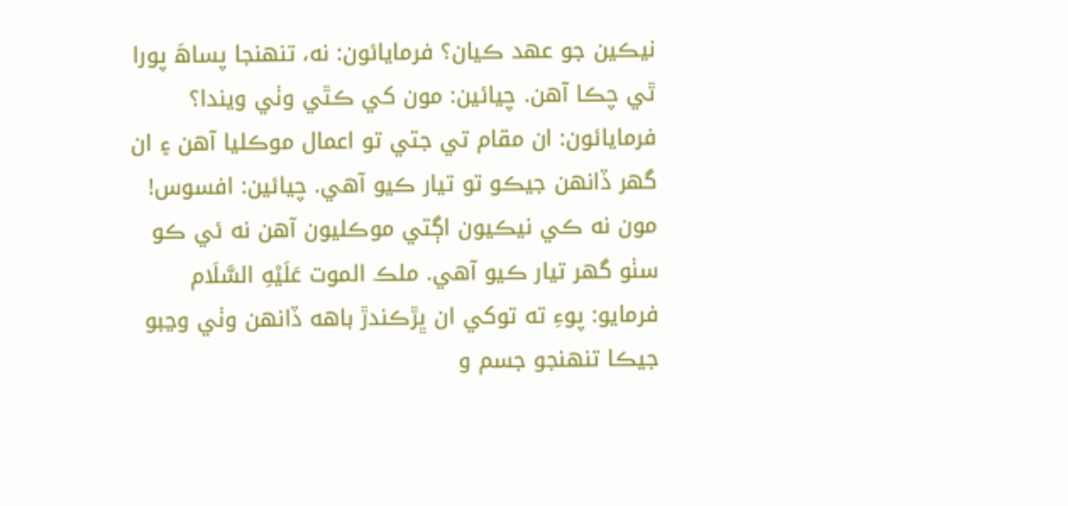نيڪين جو عهد ڪيان؟ فرمايائون: نه، تنهنجا پساھَ پورا ٿي چڪا آهن. چيائين: مون کي ڪٿي وٺي ويندا؟ فرمايائون: ان مقام تي جتي تو اعمال موڪليا آهن ۽ ان گهر ڏانهن جيڪو تو تيار ڪيو آهي. چيائين: افسوس! مون نه ڪي نيڪيون اڳتي موڪليون آهن نه ئي ڪو سٺو گهر تيار ڪيو آهي. ملڪ الموت عَلَیْهِ السَّلَام فرمايو: پوءِ ته توکي ان ڀڙڪندڙ باهه ڏانهن وٺي وڃبو جيڪا تنهنجو جسم و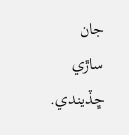جان ساڙي ڇڏيندي.